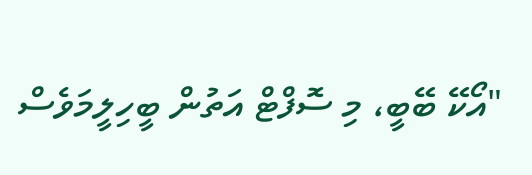"އޯކޭ ބޭބީ، މި ސޮފްޓް އަތުން ބީހިލީމަވެސް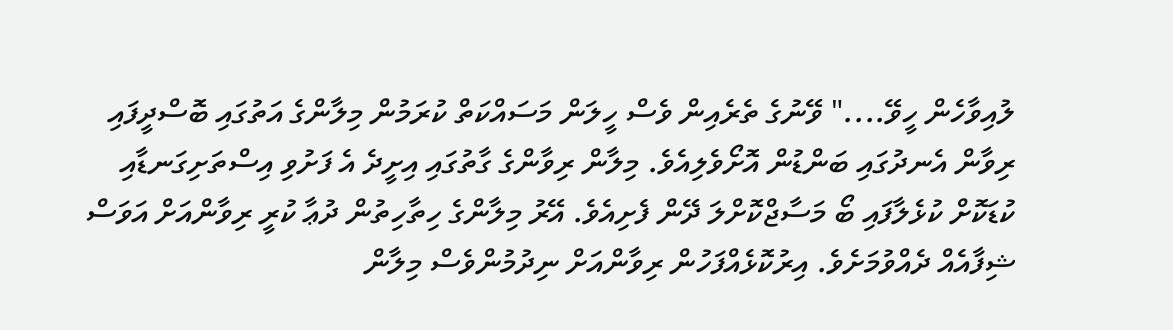ލުއިވާހެން ހީވޭ...." ވޭނުގެ ތެރެއިން ވެސް ހީލަން މަސައްކަތް ކުރަމުން މިލާންގެ އަތުގައި ބޮސްދީފައި ރިވާން އެނދުގައި ބަންޑުން އޮށޯވެލިއެވެ. މިލާން ރިވާންގެ ގާތުގައި އިށީދެ އެ ފަށުވި އިސްތަށިގަނޑާއި ކުޑަކޮށް ކުޅެލާފައި ބޯ މަސާޖްކޮށްލަ ދޭން ފެށިއެވެ. އޭރު މިލާންގެ ހިތާހިތުން ދުޢާ ކުރީ ރިވާންއަށް އަވަސް ޝިފާއެއް ދެއްވުމަށެވެ. އިރުކޮޅެއްފަހުން ރިވާންއަށް ނިދުމުންވެސް މިލާން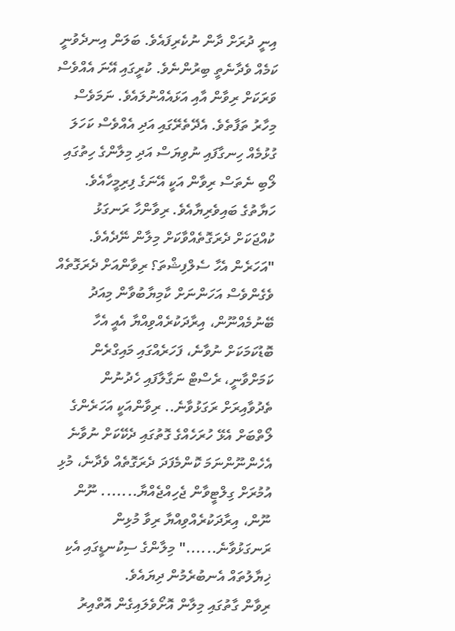އިނީ ދުރަށް ދާން ނުކެރިފައެވެ. ބަލަން އިނދެވުނީ ކަމެއް ވެދާނެތީ ބިރުންނެވެ. ކުރީގައި އޭނަ އެއްވެސް ވަރަކަށް ރިވާން އާއި އަޅައެއްނުލައެވެ. ނަމަވެސް މިހާރު ތަފާތެވެ. އެދޭތެރޭގައި އަދި އެއްވެސް ކަހަލަ ގުޅުމެއް ހިނގާފައި ނުވިޔަސް އަދި މިލާންގެ ހިތުގައި ލޯބި ނެތަސް ރިވާން އަކީ އޭނަގެ ފިރިމީހާއެވެ. ހަޔާތުގެ ބައިވެރިޔާއެވެ. ރިވާންހާ ރަނގަޅު ކުއްޖަކަށް ދެރަގޮތެއްވާކަށް މިލާން ނޭދެއެވެ.
"އަހަރެން އެހާ ސެލްފިޝްތަ؟ ރިވާންއަށް ދެރަގޮތެއް ވެގެންވެސް އަހަންނަށް ކާމިޔާބުވާން މިއަދު ބޭނުމެއްނޫން، އިރާދަކުރެއްވިއްޔާ އެއީ އެހާ ބޮޑުކަމަކަށް ނުވާނެ، ފަހަރެއްގައި މައިގްރެން ކަމަށްވާނީ، ރެސްޓް ނަގާލާފައި ހެދުނުން ތެދުވާއިރަށް ރަގަޅުވާނެ.. ރިވާންއަކީ އަހަރެންގެ ލޯތްބަށް އެޅޭ ހުރަހެއްގެ ގޮތުގައި ދެކޭކަށް ނުވާނެ އެހެންނޫންނަމަ ކޮންމެފަދަ ދެރަގޮތެއް ވެދާނެ، މުޅި އުމުރަށް ގިލްޓީވާން ޖެހިއްޖެއްޔާ....... ނޫން ނޫން، އިރާދަކުރެއްވިއްޔާ ރިވާ މުޅިން ރަނގަޅުވާނެ......" މިލާންގެ ސިކުނޑީގައި އެކި ޚިޔާލުތައް އެނބުރެމުން ދިޔައެވެ.
ރިވާން ގާތުގައި މިލާން އޮށޯވެލައިގެން އޮތްއިރު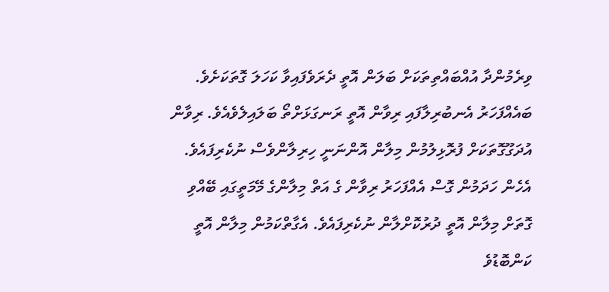ވިރެމުންދާ އުއްބައްތިތަކަށް ބަލަން އޮތީ ދެރަވެފައިވާ ކަހަލަ ގޮތަކަށެވެ. ބައެއްފަހަރު އެނބުރިލާފައި ރިވާން އޮތީ ރަނގަޅަށްތޯ ބަލައިލެވެއެވެ. ރިވާން އުދަގޫގޮތަކަށް ފުރޮޅިލުމުން މިލާން އޮންނަނީ ހިރިލާންވެސް ނުކެރިފައެވެ. އެހެން ހަދަމުން ގޮސް އެއްފަހަރު ރިވާން ގެ އަތް މިލާންގެ މޭމަތީގައި ބޭއްވި ގޮތަށް މިލާން އޮތީ ދުރުކޮށްލާން ނުކެރިފައެވެ. އެގާތްކަމުން މިލާން އޮތީ ކަންބޮޑުވެ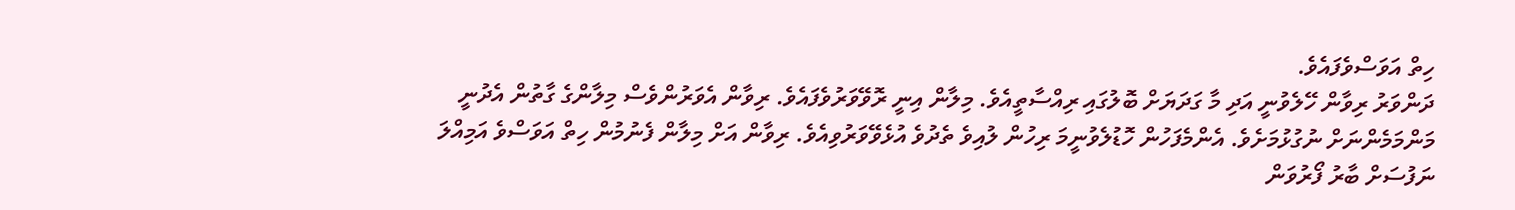ހިތް އަވަސްވެފައެވެ.
ދަންވަރު ރިވާން ހޭލެވުނީ އަދި މާ ގަދަޔަށް ބޮލުގައި ރިއްސާތީއެވެ. މިލާން އިނީ ރޮވޭވަރުވެފައެވެ. ރިވާން އެވަރުންވެސް މިލާންގެ ގާތުން އެދުނީ މަންމަމެންނަށް ނުގުޅުމަށެވެ. އެންމެފަހުން ހޮޑުލެވުނީމަ ރިހުން ލުއިވެ ތެދުވެ އުޅެވޭވަރުވިއެވެ. ރިވާން އަށް މިލާން ފެނުމުން ހިތް އަވަސްވެ އަމިއްލަ ނަފުސަށް ބާރު ފޯރުވަން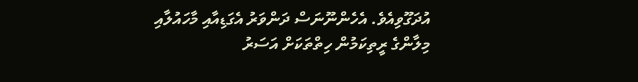އުދަގޫވިއެވެ. އެހެންނޫނަސް ދަންވަރު އެގަޑިއާއި މާހައުލާއި މިލާންގެ ރީތިކަމުން ހިތްތަކަށް އަސަރު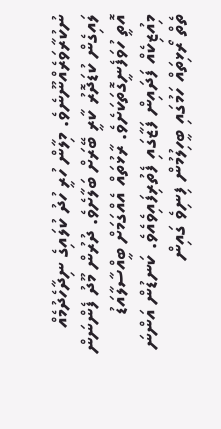ނުކުރާވަރެއްނޫނެވެ. މިލާން ހުރީ ހުދު ކުލައިގެ ނިދާހެދުމެއް ލައިގެން ކުޑަދޮރު ކާރީ ބޭރަށް ބަލާށެވެ. ދުރުން މޫދު ފެންނަން އޮތީ ހުވަފެނީގޮތަކަށެވެ. ރާޅުތައް އެއްގަމަށް ބީއްސާލާއަޑު މިއުޒިކެއް ފަދައިން ފަޒާގައި ފެތުރިފައިވެއެވެ. ކަނޑުން އަންނަ ތެތް ރޯޅިތައް ހަމުގައި ބީހިލުމުން ފިނިވެ ގައިން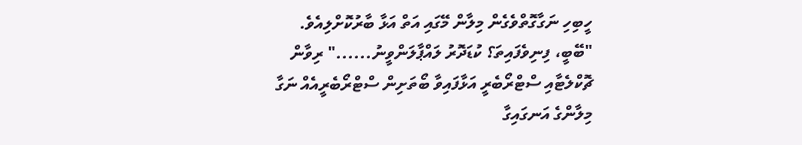ހީބިހި ނަގާގޮތްވެގެން މިލާން މޭގައި އަތް އަޅާ ބާރުކޮށްލިއެވެ.
"ބޭބީ، ފިނިވެފައިތަ؟ ކުޑަދޮރު ލައްޕާލަންވީނު......" ރިވާން ޗޮކްލެޓާއި ސްޓްރޯބެރީ އަޅާފައިވާ ބޯތަށިން ސްޓްރޯބެރީއެއް ނަގާ މިލާންގެ އަނގައިގާ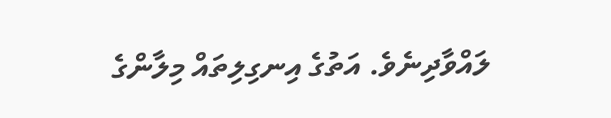ލައްވާދިނެވެ. އަތުގެ އިނގިލިތައް މިލާންގެ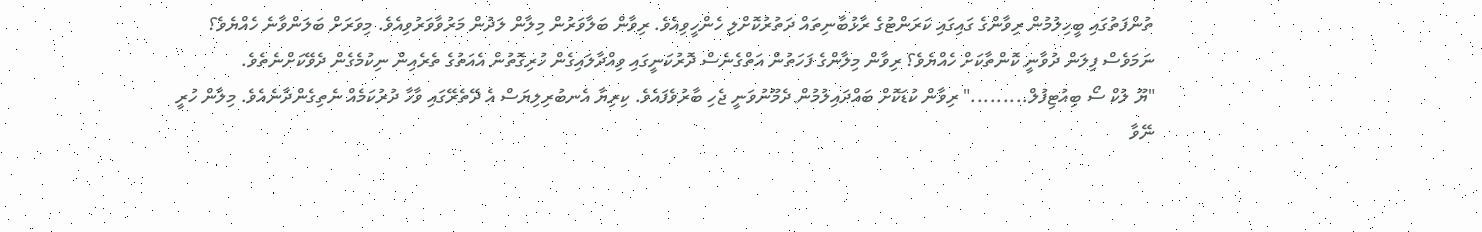ތުންފަތުގައި ބީހިލުމުން ރިވާންގެ ގައިގައި ކަރަންޓުގެ ރާޅުބާނިތައް ދަތުރުކޮށްލި ހެންހީވިއެވެ. ރިވާން ބަލާވަރުން މިލާން ލަދުން މަރުވާވަރުވިއެވެ. މިވަރަށް ބަލަންވާނެ ހެއްޔެވެ؟ ނަމަވެސް ފިލަން ދުވާނީ ކޮންތާކަށް ހެއްޔެވެ؟ ރިވާން މިލާންގެ ފަހަތުން އަތްގެނެސް ދޮރުކަނީގައި ވިއްދާލައިގެން ހުރިގޮތުން އެއަތުގެ ތެރެއިން ނިކުމެގެން ދެވޭކަށްނެތެވެ.
"ޔޫ ލުކް ސޯ ބިއުޓިފުލް........." ރިވާން ކުޑަކޮށް ބައްދައިލުމުން ދެމޫނުވަނީ ޖެހި ބާރުވެފައެވެ. ކިރިޔާ އެނބުރިލިޔަސް އެ ދޭތެރޭގައި ވާހާ ދުރުކަމެއް ނެތިގެންދާނެއެވެ. މިލާން ހުރީ ނޭވާ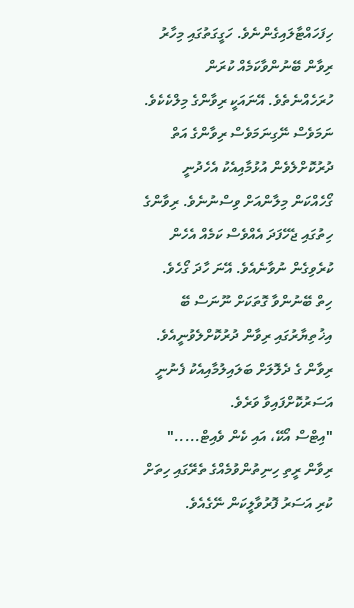ހިފަހައްޓާލައިގެންނެވެ. ހަގީގަތުގައި މިހާރު ރިވާން ބޭނުންވާކަމެއް ކުރަން ހުރަހެއްނެތެވެ. އޭނައަކީ ރިވާންގެ މިލްކެކެވެ. ނަމަވެސް ނޭގިނަމަވެސް ރިވާންގެ އަތް ދުރުކޮށްލެވެން އުޅުމާއިއެކު އެހެދުނީ ގޯހެއްކަން މިލާންއަށް ވިސްނުނެވެ. ރިވާންގެ ހިތުގައި ޖެހޭފަދަ އެއްވެސް ކަމެއް އެހެން ކުރެވިގެން ނުވާނެއެވެ. އޭނަ ހާދަ ގޯހެވެ. ހިތް ބޭނުންވާ ގޮތަކަށް ނޫނަސް ބޭ އިޚުތިޔާރުގައި ރިވާން ދުރުކޮށްލެވުނީއެވެ. ރިވާން ގެ ދެލޮލަށް ބަލައިލުމާއިއެކު ފެނުނީ އަސަރުކޮށްފައިވާ ވަރެވެ.
"އިޓްސް އޯކޭ، އައި ކެން ވެއިޓް....." ރިވާން ރީތި ހިނިތުންވުމެއްގެ ތެރޭގައި ހިތަށް ކުރި އަސަރު ފޮރުވާލީކަން ނޭގެއެވެ.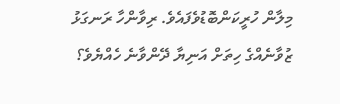މިލާން ހުރީކަންބޮޑުވެފައެވެ. ރިވާންހާ ރަނގަޅު ޒުވާނެއްގެ ހިތަށް އަނިޔާ ދޭންވާނެ ހެއްޔެވެ؟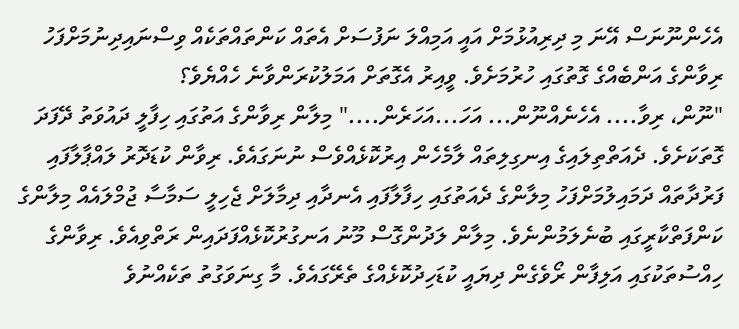އެހެންނޫނަސް އޭނަ މި ދިރިއުޅުމަށް އައީ އަމިއްލަ ނަފުސަށް އެތައް ކަންތައްތަކެއް ވިސްނައިދިނުމަށްފަހު ރިވާންގެ އަންބެއްގެ ގޮތުގައި ހުރުމަށެވެ. ވީއިރު އެގޮތަށް އަމަލުކުރަންވާނެ ހެއްޔެވެ؟
"ނޫން، ރިވާ.... އެހެނެއްނޫން... އަހަ...އަހަރެން...." މިލާން ރިވާންގެ އަތުގައި ހިފާލީ ދައުވަތު ދޭފަދަ ގޮތަކަށެވެ. ދެއަތްތިލައިގެ އިނގިލިތައް ލާމެހެން އިރުކޮޅެއްވެސް ނުނަގައެވެ. ރިވާން ކުޑަދޮރު ލައްޕާލާފައި ފަރުދާތައް ދަމައިލުމަށްފަހު މިލާންގެ ދެއަތުގައި ހިފާލާފައި އެނދާއި ދިމާލަށް ޖެހިލީ ސަމާސާ ޖުމްލައެއް މިލާންގެ ކަންފަތްކާރީގައި ބުނެލަމުންނެވެ. މިލާން ލަދުންގޮސް މޫނު އަނގުރުކޮޅެއްފަދައިން ރަތްވިއެވެ. ރިވާންގެ ހިއްސުތަކުގައި އަލިފާން ރޯވެގެން ދިޔައީ ކުޑަހިދުކޮޅެއްގެ ތެރޭގައެވެ. މާ ގިނަވަގުތު ތަކެއްނުވެ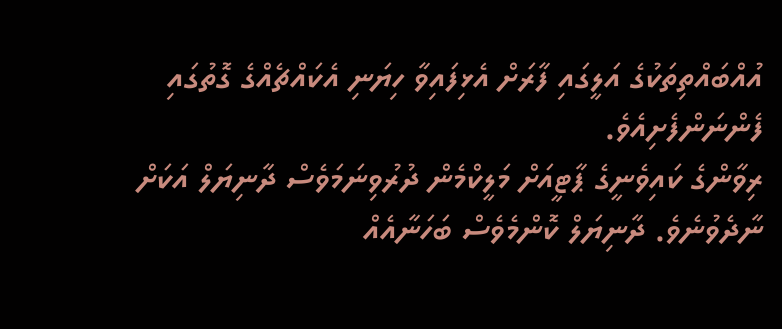އުއްބައްތިތަކުގެ އަލީގައި ފާރަށް އެޅިފައިވާ ހިޔަނި އެކައްޗެއްގެ ގޮތުގައި ފެންނަންފެށިއެވެ.
ރިވާންގެ ކައިވެނީގެ ޕާޓީއަށް މަލީކްމެން ދުރުވިނަމަވެސް ދާނިޔަލް އަކަށް ނާދެވުނެވެ. ދާނިޔަލް ކޮންމެވެސް ބަހަނާއެއް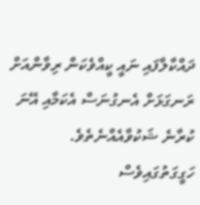ދައްކާލާފައި ނައީ ކީއްވެކަން ރިވާންއަށް ރަނގަޅަށް އެނގުނަސް އެކަމާއި އޭނަ ކުރާނެ ޝަކުވާއެއްނެތެވެ. ހަގީގަތުގައިވެސް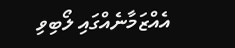އެއްޒަމާނެއްގައި ލޯބިވި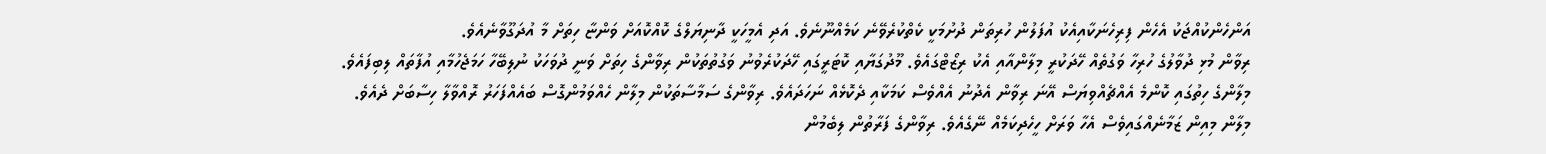އަންހެންކުއްޖަކު އެހެން ފިރިހެނަކާއިއެކު އުފަލުން ހުރިތަން ދުށުމަކީ ކެތްކުރެވޭނެ ކަމެއްނޫނެވެ. އަދި އެމީހަކީ ދާނިޔަލްގެ ކޮއްކޮއަށް ވަންޏާ ހިތަށް މާ އުދަގޫވާނެއެވެ.
ރިވާން މުޅި ދުވާލުގެ ހުރިހާ ވަގުތެއް ހޭދަކުރީ މިލާންއާއި އެކު ރިޒޯޓްގައެވެ. މޫދުގަޔާއި ކޮޓަރީގައި ހޭދަކުރެވުނު ވަގުތުތަކުން ރިވާންގެ ހިތަށް ވަނީ ދުވަހަކު ނުލިބޭހާ ހަމަޖެހުމާއި އުފާތައް ލިބިފައެވެ. މިލާންގެ ހިތުގައި ކޮންމެ އެއްޗެއްވިޔަސް އޭނަ ރިވާން އެދުނު އެއްވެސް ކަމަކާއި ދެކޮޅެއް ނަހަދައެވެ. ރިވާންގެ ސަމާސާތަކުން މިލާން ހެއްވަމުންގޮސް ބައެއްފަހަރު ރޮއްވާލާ ހިސާބަށް ދެއެވެ. މިލާން މިއިން ޒަމާނެއްގައިވެސް އެހާ ވަރަށް ހީހެދިކަމެއް ނޭގެއެވެ. ރިވާންގެ ފަރާތުން ލިބެމުން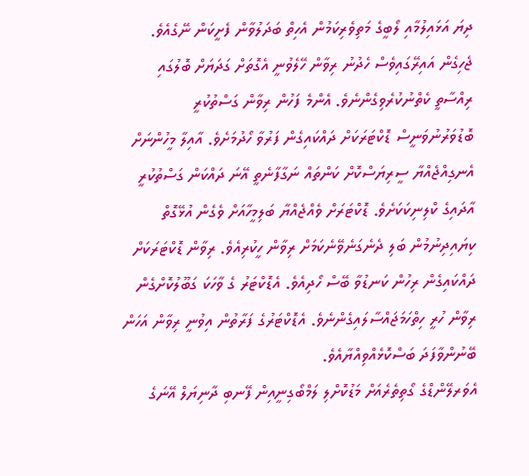ދިޔަ އަޅައިލުމާއި ލޯބީގެ މަތިވެރިކަމުން އެހިތް ބަދަލުވާން ފެށީކަން ނޭގެއެވެ.
ޖެހިގެން އައިރޭގައިވެސް ހެދުނު ރިވާން ހޭލެވުނީ އެގޮތަށް ގަދަޔަށް ބޮލުގައި ރިއްސާތީ ކެތްނުކުރެވިގެންނެވެ. އެންމެ ފަހުން ރިވާން ގަސްތުކުރީ ބޮޑުވަރުނުވަނީސް ޑޮކްޓަރަކަށް ދައްކައިގެން ފަރުވާ ހޯދުމަށެވެ. އާއިލާ މީހުންނަށް އެނގިއްޖެއްޔާ ސީރިޔަސްކޮށް ކަންތައް ނަގާފާނެތީ އޭނަ ދައްކަން ގަސްތުކުރީ އާދައިގެ ކްލިނިކަކަށެވެ. ޑޮކްޓަރަށް ވެއްޖެއްޔާ ބަލިމީހާއަށް ވެގެން އުޅޭގޮތް ކިޔައިދިނުމުން ބަލި ދެނެގަނެވޭނެކަމަށް ރިވާން ހީކުރިއެވެ. ރިވާން ޑޮކްޓަރަކަށް ދައްކައިގެން ރިހުން ކަނޑުވާ ބޭސް ހޯދިއެވެ. އެޑޮކްޓަރު ގެ ވާހަކަ ގަބޫލުކޮށްގެން ރިވާން ހުރީ ހިތްހަމަޖައްސާލައިގެންނެވެ. އެޑޮކްޓަރުގެ ފަރާތުން އިވުނީ ރިވާން އަހަން ބޭނުންވާފަދަ ބަސްކޮޅެއްވިއްޔާއެވެ.
އެވަރލޭންޑްގެ ގޯތިތެރެއަށް މަޑުކޮށްލި ލަމްބޯގިނީއިން ފޭނބި ދާނިޔަލް އޭނަގެ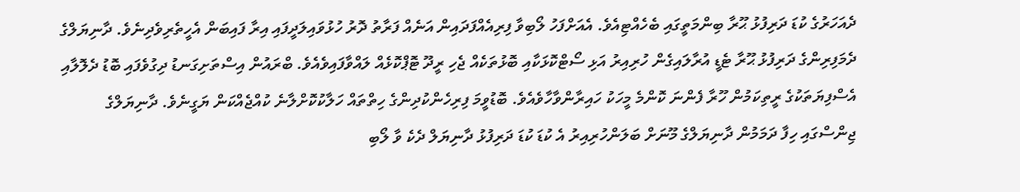ދެއަހަރުގެ ކުޑަ ދަރިފުޅު ޙޫރާ ބިންމަތީގައި ބެހެއްޓިއެވެ. އެއަށްފަހު ލޯބިވާ ފިރިއެއްފަދައިން އަނެއް ފަރާތު ދޮރު ހުޅުވައިލަދީފައި އިރާ ފައިބަން އެހީތެރިވެދިނެވެ. ދާނިޔަލްގެ ދެމަފިރިންގެ ދަރިފުޅު ޙޫރާ ޓެޑީ އުރާލައިގެން ހުރިއިރު އަޅި ސޯޓްކޮޅަކާއި ބޮޅުތަކެއް ޖެހި ރީދޫ ޓޮޕްކޮޅެއް ލައްވާފައިވެއެވެ. ބްރައުން އިސްތަށިގަނޑު ދިގުވެފައި ބޮޑު ދެލޮލާއި އެސްފިޔަތަކުގެ ރީތިކަމުން ހޫރާ ފެންނަ ކޮންމެ މީހަކު ހައިރާންވާހާވެއެވެ. ބޮޑުވީމަ ފިރިހެންކުދިންގެ ހިތްތައް ހަލާކުކޮށްލާނެ ކުއްޖެއްކަން ޔަގީނެވެ. ދާނިޔަލްގެ ޖިންސްގައި ހިފާ ދަމަމުން ދާނިޔަލްގެ މޫނަށް ބަލަންހުރިއިރު އެ ކުޑަ ކުޑަ ދަރިފުޅު ދާނިޔަލް ދެކެ ވާ ލޯބި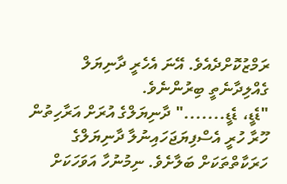ރަމްޒުކޮށްދެއެވެ. އޭނަ އެހެރީ ދާނިޔަލް ގެއްލިދާނެތީ ބިރުންނެވެ.
"ޑެޑީ، ޑެޑީ......." ދާނިޔަލްގެ އުރަށް އަރާހިތުން ހޫރާ ހުރީ އެސްފިޔަޖަހައިނުލާ ދާނިޔަލްގެ ހަރަކާތްތަކަށް ބަލާށެވެ. ނިމުނުހާ އަވަހަކަށް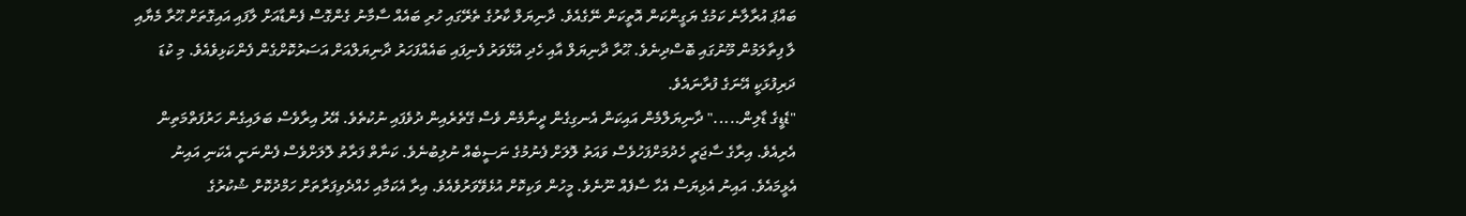ބައްޕަ އުރާލާނެ ކަމުގެ ޔަގީންކަން އޮތީކަން ނޭގެއެވެ. ދާނިޔަލް ކާރުގެ ތެރޭގައި ހުރި ބައެއް ސާމާނު ގެންގޮސް ފެންޑާއަށް ލާފައި އައިގޮތަށް ޙޫރާ މެޔާއި ލާ ފިތާލަމުން މޫނުގައި ބޮސްދިނެވެ. ޙޫރާ ދާނިޔަލް އާއި ހެދި އުޅޭވަރު ފެނިފައި ބައެއްފަހަރު ދާނިޔަލްއަށް އަސަރުކޮށްގެން ފެންކަޅިވެއެވެ. މި ކުޑަ ދަރިފުޅަކީ އޭނަގެ ފުރާނައެވެ.
"ޑެޑީގެ ޑާލިން....." ދާނިޔަލްމެން އައިކަން އެނގިގެން ދީނާމެން ވެސް ގޭތެރެއިން ދުވެފައި ނުކުތެވެ. އޭރު އިރާވެސް ބަލައިގެން ހަރުފަތްމަތިން އެރިއެވެ. އިރާގެ ސާޖަރީ ހެދުމަށްފަހުވެސް ވައަތު ލޮލަށް ފެނުމުގެ ނަސީބެއް ނުލިބުނެވެ. ކަނާތް ފަރާތު ލޮލަށްވެސް ފެންނަނީ އެކަނި އައިނު އެޅީމައެވެ. އައިނު އެޅިޔަސް އެހާ ސާފެއް ނޫނެވެ. މީހުން ވަކިކޮށް އުޅެވޭވަރުވެއެވެ. އިރާ އެކަމާއި ހެއްދެވިފަރާތަށް ހަމްދުކޮށް ޝުކުރުގެ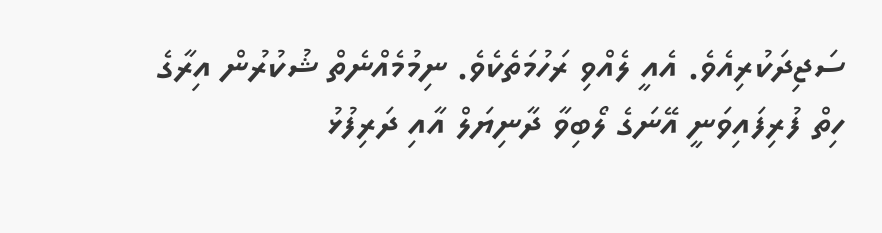ސަޖިދަކުރިއެވެ. އެއީ ލެއްވި ރަހުމަތެކެވެ. ނިމުމެއްނެތް ޝުކުރުން އިރާގެ ހިތް ފުރިފައިވަނީ އޭނަގެ ލޯބިވާ ދާނިޔަލް އާއި ދަރިފުޅު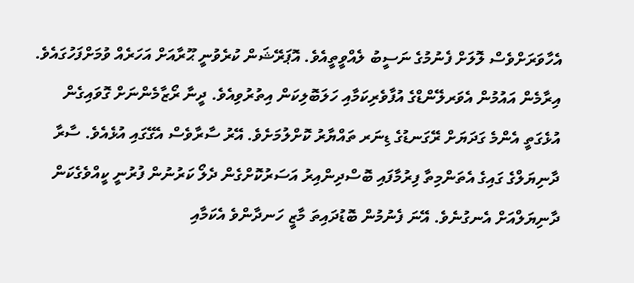އެހާވަރަށްވެސް ލޮލަށް ފެނުމުގެ ނަސީބު ލެއްވީތީއެވެ. އޮޕަރޭޝަން ކުރެވުނީ ޙޫރާއަށް އަހަރެއް ވުމަށްފަހުގައެވެ.
އިރާމެން އައުމުން އެވަރލޭންޑްގެ އުފާވެރިކަމާއި ހަލަބޮލިކަން އިތުރުވިއެވެ. ދީނާ ރޯޒާމެންނަށް ގޮވައިގެން އުޅެގަތީ އެންމެ ގަދަޔަށް ރޭގަނޑުގެ ޑިނަރ ތައްޔާރު ކޮށްލުމަށެވެ. އޭރު ސާރާވެސް އެގޭގައި އުޅެއެވެ. ސާރާ ދާނިޔަލްގެ ގައިގެ އެތަންމިތާ ފިރުމާފައި ބޮސްދިންއިރު އަސަރުކޮށްގެން ދެލޯ ކަރުނުން ފުރުނީ ކީއްވެގެކަން ދާނިޔަލްއަށް އެނގުނެވެ. އޭނަ ފެނުމުން ބޮޑުދައިތަ މާޒީ ހަނދާންވެ އެކަމާއި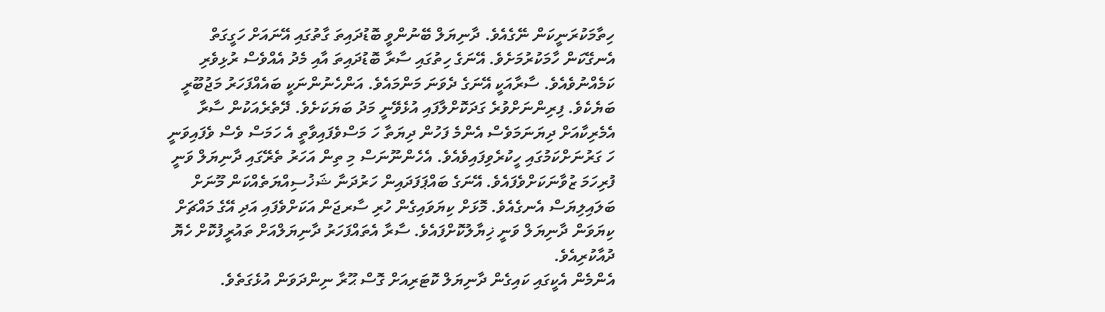ހިތާމަކުރަނީކަން ނޭގެއެވެ. ދާނިޔަލް ބޭނުންވީ ބޮޑުދައިތަ ގާތުގައި އޭނައަށް ހަގީގަތް އެނގޭކަން ހާމަކުރުމަށެވެ. އޭނަގެ ހިތުގައި ސާރާ ބޮޑުދައިތަ އާއި މެދު އެއްވެސް ރުޅިވެރި ކަމެއްނުވެއެވެ. ސާރާއަކީ އޭނަގެ ދެވަނަ މަންމައެވެ. އަންހެނުންނަކީ ބައެއްފަހަރު މަޖުބޫރީ ބަޔެކެވެ. ފިރިންނަށްވުރެ ގަދަކޮށްލާފައި އުޅެވޭނީ މަދު ބަޔަކަށެވެ. ދޭތެރެއަކުން ސާރާ އެމެރިކާއަށް ދިޔަނަމަވެސް އެންމެ ފަހުން ދިޔަތާ ހަ މަސްވެފައިވާތީ އެ ހަމަސް ވެސް ވެފައިވަނީ ހަ ގަރުނަށްކަމުގައި ހީކުރެވިފައިވެއެވެ. އެހެންނޫނަސް މި ތިން އަހަރު ތެރޭގައި ދާނިޔަލް ވަނީ ފުރިހަމަ ޒުވާނަކަށްވެފައެވެ. އޭނަގެ ބައްޕަފަދައިން ހަރުދަނާ ޝަޚުސިއްޔަތެއްކަން މޫނަށް ބަލައިލިޔަސް އެނގެއެވެ. މޮޅަށް ކިޔަވައިގެން ހުރި ސާރޖަން އަކަށްވެފައި އަދި އޭގެ މައްޗަށް ކިޔަވަން ދާނިޔަލް ވަނީ ޚިޔާލުކޮށްފައެވެ. ސާރާ އެތައްފަހަރު ދާނިޔަލްއަށް ތައުރީފުކޮށް ހެޔޮ ދުއާކުރިއެވެ.
އެންމެން އެކީގައި ކައިގެން ދާނިޔަލް ކޮޓަރިއަށް ގޮސް ޙޫރާ ނިންދަވަން އުޅެގަތެވެ.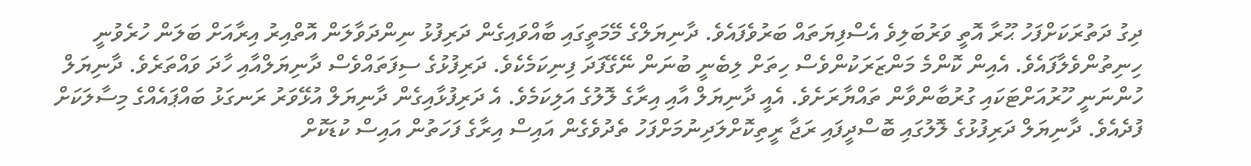ދިގު ދަތުރަކަށްފަހު ޙޫރާ އޮތީ ވަރުބަލިވެ އެސްފިޔަތައް ބަރުވެފައެވެ. ދާނިޔަލްގެ މޭމަތީގައި ބާއްވައިގެން ދަރިފުޅު ނިންދަވާލަން އޮތްއިރު އިރާއަށް ބަލަން ހުރެވުނީ ހިނިތުންވެލާފައެވެ. އެއިން ކޮންމެ މަންޒަރަކުންވެސް ހިތަށް ލިބެނީ ބުނަން ނޭގޭފަދަ ފިނިކަމެކެވެ. ދަރިފުޅުގެ ސިފަތައްވެސް ދާނިޔަލްއާއި ހާދަ ވައްތަރެވެ. ދާނިޔަލް ހުންނަނީ ހޫރުއަށްޓަކައި ގުރުބާންވާން ތައްޔާރަށެވެ. އެއީ ދާނިޔަލް އާއި އިރާގެ ލޮލުގެ އަލިކަމެވެ. އެ ދަރިފުޅާއިގެން ދާނިޔަލް އުޅޭވަރު ރަނގަޅު ބައްޕައެއްގެ މިސާލަކަށް ފުދެއެވެ. ދާނިޔަލް ދަރިފުޅުގެ ލޮލުގައި ބޮސްދީފައި ރަޖާ ރީތިކޮށްލަދިނުމަށްފަހު ތެދުވެގެން އައިސް އިރާގެ ފަހަތުން އައިސް ކުޑަކޮށް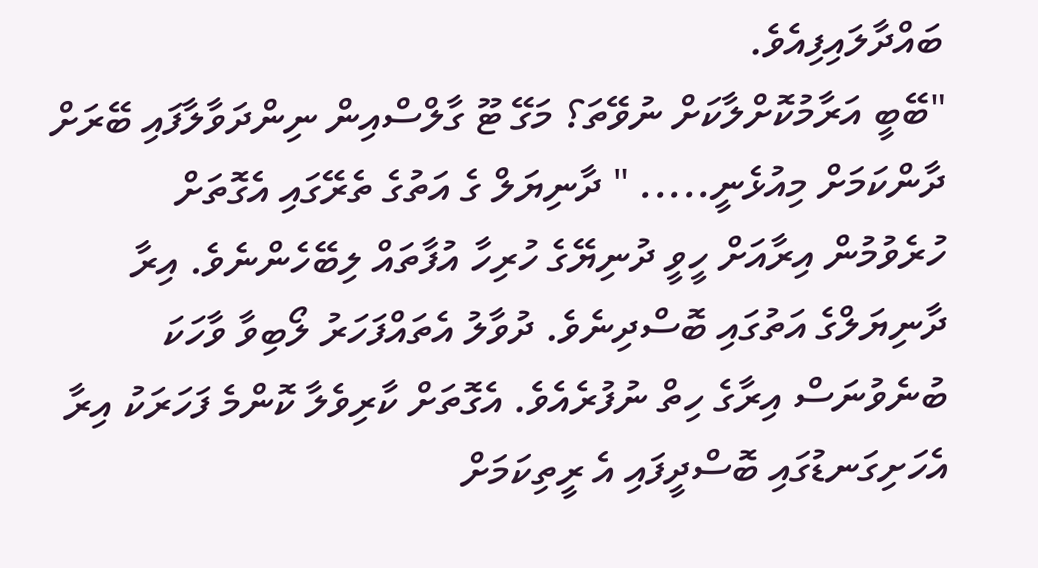ބައްދާލައިފިއެވެ.
"ބޭބީ އަރާމުކޮށްލާކަށް ނުވޭތަ؟ މަގޭ ޓޫ ގާލްސްއިން ނިންދަވާލާފައި ބޭރަށް ދާންކަމަށް މިއުޅެނީ..... " ދާނިޔަލް ގެ އަތުގެ ތެރޭގައި އެގޮތަށް ހުރެވުމުން އިރާއަށް ހީވީ ދުނިޔޭގެ ހުރިހާ އުފާތައް ލިބޭހެންނެވެ. އިރާ ދާނިޔަލްގެ އަތުގައި ބޮސްދިނެވެ. ދުވާލު އެތައްފަހަރު ލޯބިވާ ވާހަކަ ބުނެވުނަސް އިރާގެ ހިތް ނުފުރެއެވެ. އެގޮތަށް ކާރިވެލާ ކޮންމެ ފަހަރަކު އިރާ އެހަށިގަނޑުގައި ބޮސްދީފައި އެ ރީތިކަމަށް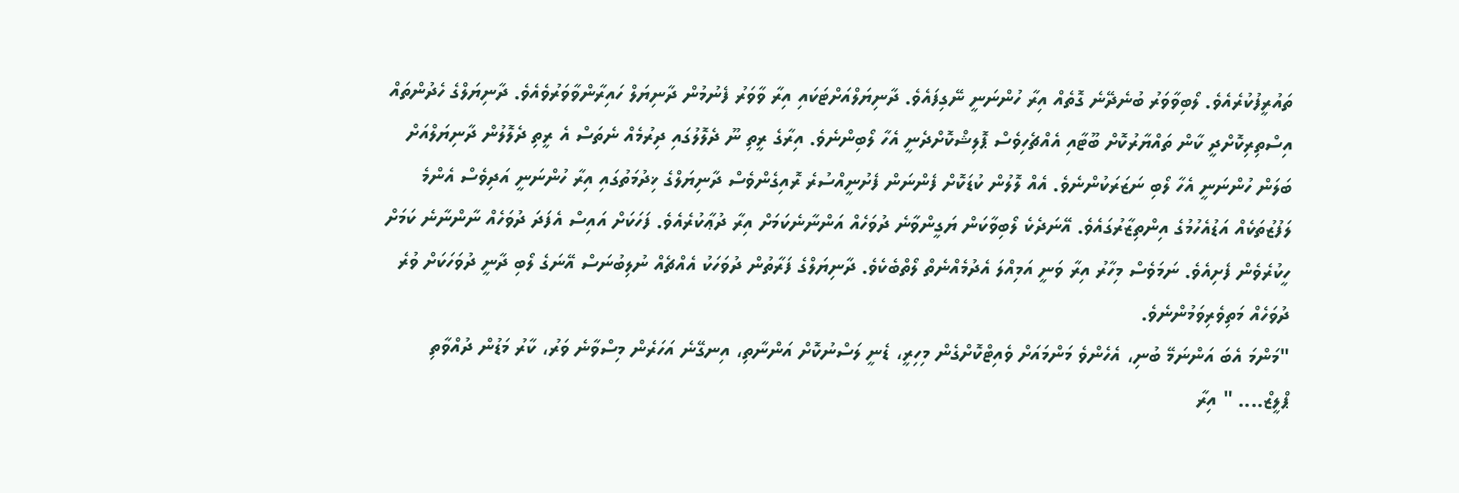ތައުރީފުކުރެއެވެ. ލޯބިވާވަރު ބުނެދޭނެ ގޮތެއް އިރާ ހުންނަނީ ނޭގިފައެވެ. ދާނިޔަލްއަށްޓަކައި އިރާ ވާވަރު ފެނުމުން ދާނިޔަލް ހައިރާންވާވަރުވެއެވެ. ދާނިޔަލްގެ ހެދުންތައް އިސްތިރިކޮށްދީ ކާން ތައްޔާރުކޮށް ބޫޓާއި އެއްޗެހިވެސް ޕޮލިޝްކޮށްދެނީ އެހާ ލޯބިންނެވެ. އިރާގެ ރީތި ނޫ ދެލޮލުގައި ދިރުމެއް ނެތަސް އެ ރީތި ދެލޮލުން ދާނިޔަލްއަށް ބަލަން ހުންނަނީ އެހާ ލޯބި ނަޒަރަކުންނެވެ. އެއް ލޮލުން ކުޑަކޮށް ފެންނަން ފެށުނީއްސުރެ ރޮއިގެންވެސް ދާނިޔަލްގެ ޚިދުމަތުގައި އިރާ ހުންނަނީ އަދިވެސް އެންމެ ލަފުޒުތަކެއް އަޑުއެހުމުގެ އިންތިޒާރުގައެވެ. އޭނަދެކެ ލޯބިވާކަން ޔަގީންވާނެ ދުވަހެއް އަންނާނެކަމަށް އިރާ ދުޢާކުރެއެވެ. ފަހަކަށް އައިސް އެފަދަ ދުވަހެއް ނާންނާނެ ކަމަށް ހީކުރެވެން ފެށިއެވެ. ނަމަވެސް މިހާރު އިރާ ވަނީ އަމިއްލަ އެދުމެއްނެތް ލޯތްބެކެވެ. ދާނިޔަލްގެ ފަރާތުން ދުވަހަކު އެއްޗެއް ނުލިބުނަސް އޭނަގެ ލޯބި ދާނީ ދުވަހަކަށް ވުރެ ދުވަހެއް މަތިވެރިވަމުންނެވެ.
"މަންމަ އެބަ އަންނަމޭ ބުނި، އެހެންވެ މަންމައަށް ވެއިޓްކޮށްގެން މިހިރީ، ޑެނީ ލަސްނުކޮށް އަންނާތި، އިނގޭނެ އަހަރެން މިސްވާނެ ވަރު، ކާރު މަޑުން ދުއްވާތި ޕްލީޒް.... " އިރާ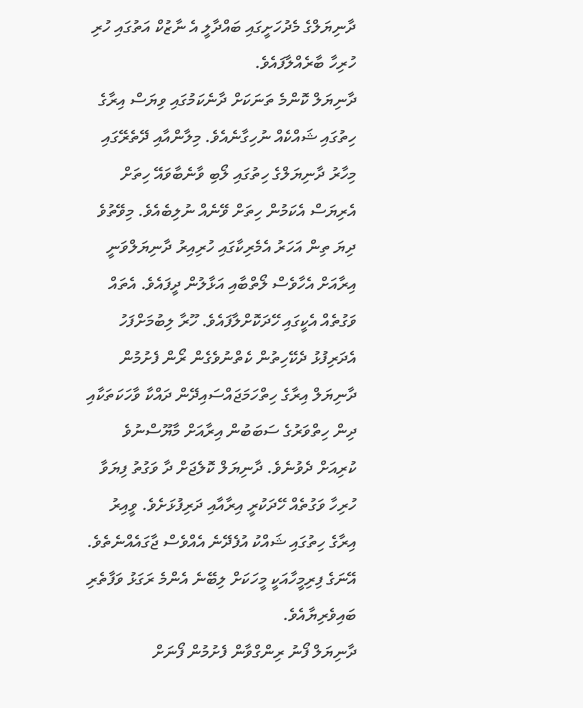ދާނިޔަލްގެ މެދުހަށީގައި ބައްދާލީ އެ ނާޒުކް އަތުގައި ހުރި ހުރިހާ ބާރެއްލާފައެވެ.
ދާނިޔަލް ކޮންމެ ތަނަކަށް ދާނެކަމުގައި ވިޔަސް އިރާގެ ހިތުގައި ޝައްކެއް ނުހިގާނެއެވެ. މިލާންއާއި ދޭތެރޭގައި މިހާރު ދާނިޔަލްގެ ހިތުގައި ލޯބި ވާނެބާވައޭ ހިތަށް އެރިޔަސް އެކަމުން ހިތަށް ވޭނެއް ނުލިބެއެވެ. މިވޭތުވެ ދިޔަ ތިން އަހަރު އެމެރިކާގައި ހުރިއިރު ދާނިޔަލްވަނީ އިރާއަށް އެހާވެސް ލޯތްބާއި އަޅާލުން ދީފައެވެ. އެތައް ވަގުތެއް އެކީގައި ހޭދަކޮށްލާފައެވެ. ހޫރާ ލިބުމަށްފަހު އެދަރިފުޅު ދެކޭހިތުން ކެތްނުވެގެން ރޯން ފެށުމުން ދާނިޔަލް އިރާގެ ހިތްހަމަޖައްސައިދޭން ދައްކާ ވާހަކަތަކާއި ދިން ހިތްވަރުގެ ސަބަބުން އިރާއަށް މާޔޫސްނުވެ ކުރިއަށް ދެވުނެވެ. ދާނިޔަލް ކޮލެޖަށް ދާ ވަގުތު ފިޔަވާ ހުރިހާ ވަގުތެއް ހޭދަކުރީ އިރާއާއި ދަރިފުޅަށެވެ. ވީއިރު އިރާގެ ހިތުގައި ޝައްކު އުފެދޭނެ އެއްވެސް ޖާގައެއްނެތެވެ. އޭނަގެ ފިރިމީހާއަކީ މީހަކަށް ލިބޭނެ އެންމެ ރަގަޅު ވަފާތެރި ބައިވެރިޔާއެވެ.
ދާނިޔަލް ފޯނު ރިންގްވާން ފެށުމުން ފޯނަށް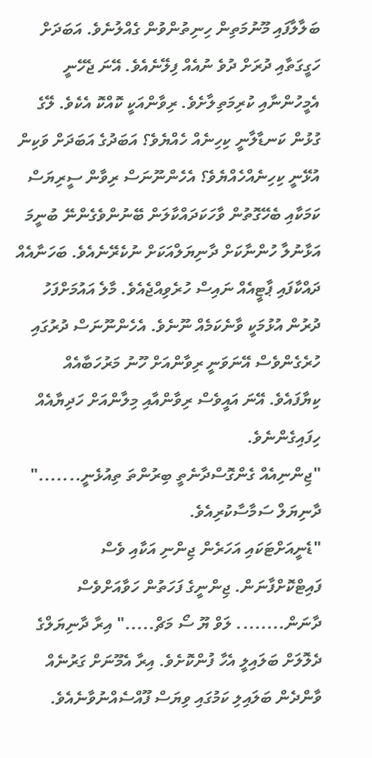ބަލާލާފައި މޫނުމަތިން ހިނިތުންވުން ގެއްލުނެވެ. އަބަދަށް ހަގީގަތާއި ދުރަށް ދުވެ ނުއެއް ފިލޭނެއެވެ. އޭނަ ޖެހޭނީ އެމީހުންނާއި ކުރިމަތިލާށެވެ. ރިވާންއަކީ ކޮއްކޮ އެކެވެ. ލޭގެ ގުޅުން ކަނޑާލާނީ ކިހިނެއް ހެއްޔެވެ؟ އަބަދުގެ އަބަދަށް ވަކިން އުޅޭނީ ކިހިނެއްހެއްޔެވެ؟ އެހެންނޫނަސް ރިވާން ސީރިޔަސް ކަމަކާއި ބެހޭގޮތުން ވާހަކަދައްކާލަން ބޭނުންވެގެންނޭ ބުނީމަ އަޅާނުލާ ހުންނާކަށް ދާނިޔަލްއަކަށް ނުކެރޭނެއެވެ. ބަހަނާއެއް ދައްކާފައި ޕާޓީއެއް ނައިސް ހުރެވިއްޖެއެވެ. މާލެ އައުމަށްފަހު ދުރުން އުޅުމަކީ ވާނެކަމެއް ނޫނެވެ. އެހެންނޫނަސް ދުރުގައި ހުރެގެންވެސް އޭނަވަނީ ރިވާންއަށް ހޫނު މަރުހަބާއެއް ކިޔާފައެވެ. އޭނަ އައީވެސް ރިވާންއާއި މިލާންއަށް ހަދިޔާއެއް ހިފައިގެންނެވެ.
"ޖިންނިއެއް ގެންގޮސްދާނެތީ ބިރުންތަ ތިއުޅެނީ......." ދާނިޔަލް ސަމާސާކުރިއެވެ.
"ޑެނީއަށްޓަކައި އަހަރެން ޖިންނި އަކާއި ވެސް ފައިޓްކޮށްފާނަން. ޖިންނީގެ ފަހަތުން ހަވާއަށްވެސް ދާނަން........ ލަވް ޔޫ ސޯ މަޗް....." އިރާ ދާނިޔަލްގެ ދެލޮލަށް ބަލައިލީ އެހާ ފުންކޮށެވެ. އިރާ އެމޫނަށް ގަރުނެއް ވާންދެން ބަލައިލި ކަމުގައި ވިޔަސް ފޫއްސެއްނުވާނެއެވެ.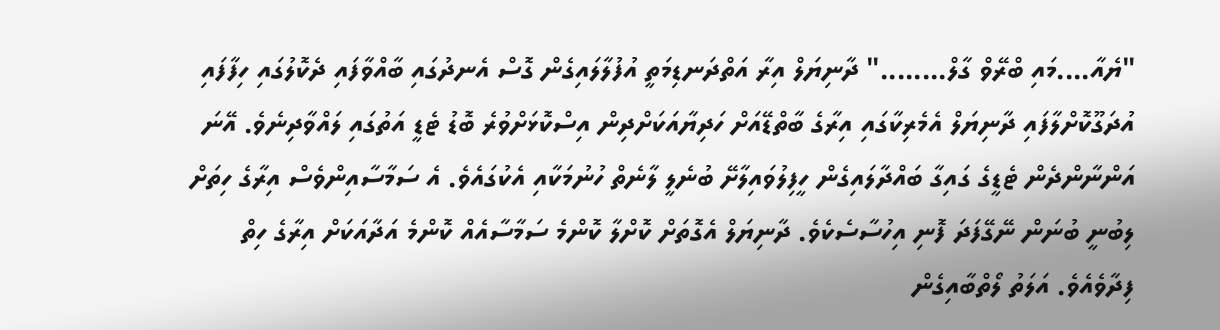"ޔެއާ....މައި ބްރޭވް ގާލް........" ދާނިޔަލް އިރާ އަތްދަނޑިމަތީ އުފުލާލައިގެން ގޮސް އެނދުގައި ބާއްވާފައި ދެކޮލުގައި ހިފާފައި އުދަގޫކޮށްލާފައި ދާނިޔަލް އެމެރިކާގައި އިރާގެ ބާތްޑޭއަށް ހަދިޔާއަކަށްދިން އިސްކޮޅަށްވުރެ ބޮޑު ޓެޑީ އަތުގައި ލައްވާދިނެވެ. އޭނަ އަންނާންދެން ޓެޑީގެ ގައިގާ ބައްދާލައިގެން ހީފިލުވައިލާށޭ ބުނެލީ ލާނެތް ހުނުމަކާއި އެކުގައެވެ. އެ ސަމާސާއިންވެސް އިރާގެ ހިތަށް ލިބުނީ ބުނަން ނޭގޭފަދަ ފޮނި އިހުސާސެކެވެ. ދާނިޔަލް އެގޮތަށް ކޮށްލާ ކޮންމެ ސަމާސާއެއް ކޮންމެ އަދާއަކަށް އިރާގެ ހިތް ފިދާވެއެވެ. އަލަތު ލޯތްބާއިގެން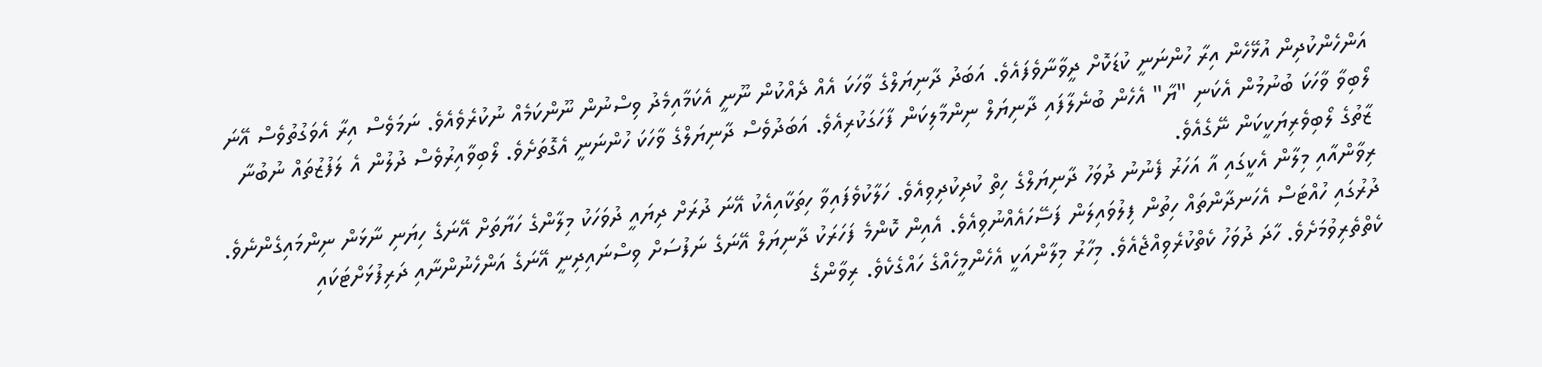އަންހެންކުދިން އުޅޭހެން އިރާ ހުންނަނީ ކުޑަކޮށް ދީވާނާވެފައެވެ. އަބަދު ދާނިޔަލްގެ ވާހަކަ އެއް ދެއްކުން ނޫނީ އެކަމާއިމެދު ވިސްނުން ނޫންކަމެއް ނުކުރެވެއެވެ. ނަމަވެސް އިރާ އެވަގުތުވެސް އޭނަ ލޯބިވާ ވާހަކަ ބުނުމުން އެކަނި "ޔާ" އެހެން ބުނެލާފައި ދާނިޔަލް ނިންމާލިކަން ފާހަގަކުރިއެވެ. އަބަދުވެސް ދާނިޔަލްގެ ވާހަކަ ހުންނަނީ އެގޮތަށެވެ. ލޯބިވާއިރުވެސް ދުލުން އެ ލަފުޒުތައް ނުބުނާ ޒާތުގެ ލޯބިވެރިޔަކީކަން ނޭގެއެވެ.
ރިވާންއާއި މިލާން އެކީގައި އާ އަހަރު ފެނުނު ދުވަހު ދާނިޔަލްގެ ހިތް ކުދިކުދިވިއެވެ. ހަލާކުވެފައިވާ ހިތަކާއިއެކު އޭނަ ދުރަށް ދިޔައީ ދުވަހަކު މިލާންގެ ހަޔާތަށް އޭނަގެ ހިޔަނި ނާޅަން ނިންމައިގެންނެވެ. ދުރުގައި ހުއްޓަސް އެހަނދާންތައް ހިތުން ފިލުވައިލަން ފަސޭހައެއްނުވިއެވެ. އެއިން ކޮންމެ ފަހަރަކު ދާނިޔަލް އޭނަގެ ނަފުސަށް ވިސްނައިދިނީ އޭނަގެ އަންހެނުންނާއި ދަރިފުޅަށްޓަކައި ކެތްތެރިވުމަށެވެ. ހާދަ ދުވަހު ކެތްކުރެވިއްޖެއެވެ. މިހާރު މިލާންއަކީ އެހެންމީހެއްގެ ހައްގެކެވެ. ރިވާންގެ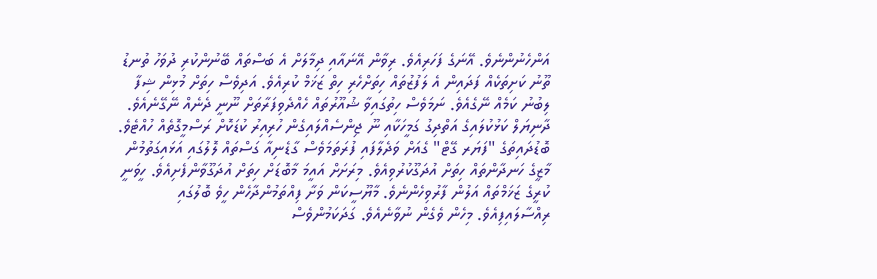އަންހެނުންނެވެ. އޭނަގެ ފަހަރިއެވެ. ރިވާން އޭނައާއި ދިމާލަށް އެ ބަސްތައް ބޭނުންކުރި ދުވަހު ތުނޑު ތޫނު ކަށިތަކެއް ފަދައިން އެ ލަފުޒުތައް ހިތަށްހެރި ހިތް ޒަޚަމް ކުރިއެވެ. އަދިވެސް ހިތަށް މުޅިން ޝިފާ ލިބުނު ކަމެއް ނޭގެއެވެ. ނަމަވެސް ހިތުގައިވާ ޝުއޫރުތައް ހެއްދެވިފަރާތަށް ނޫނީ ދެނެއް ނޭގޭނެއެވެ.
ދާނިޔަލް ކަޅުކުލައިގެ އަތްދިގު ގަމީހަކާއި ނޫ ޖިންސެއްލައިގެން ހުރިއިރު ކުޑަކޮށް ރަސްމީގޮތެއް ހުއްޓެވެ. ބޮޑުދައިތަގެ "ފަޔަރ ގޭޓް" ގެއަށް ވަދެލާފައި ފުރަތަމަވެސް ގާޑެނިއާ ގަސްތައް ލޮލުގައި އަޅައިގަތުމުން މާޒީގެ ހަނދާންތައް ހިތަށް އުދަގޫކުރުވިއެވެ. މިރަށަށް އައީމަ މާބޮޑަށް ހިތަށް އުދަގޫވާންފެށިއެވެ. ހީވަނީ ކުރީގެ ޒަޚަމްތައް އަލުން ފާރުވިހެންނެވެ. މާޔޫސީކަން ވަށާ ފިއްތަމުންދާހެން ހީވެ ބޮލުގައި ރިއްސާލައިފިއެވެ. މިހެން ވެގެން ނުވާނެއެވެ. ގަދަކަމުންވެސް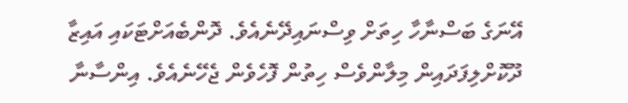އޭނަގެ ބަސްނާހާ ހިތަށް ވިސްނައިދޭނެއެވެ. ދޮންބެއަށްޓަކައި އައިޒާ ދޫކޮށްލިފަދައިން މިލާންވެސް ހިތުން ފޮހެވެން ޖެހޭނެއެވެ. އިންސާނާ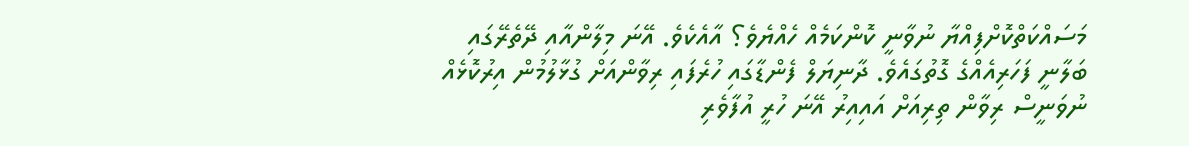މަސައްކަތްކޮށްފިއްޔާ ނުވާނީ ކޮންކަމެއް ހެއްޔެވެ؟ އާއެކެވެ. އޭނަ މިލާންއާއި ދޭތެރޭގައި ބަލާނީ ފަހަރިއެއްގެ ގޮތުގައެވެ. ދާނިޔަލް ފެންޑާގައި ހުރެފައި ރިވާންއަށް ގުޅާލުމުން އިރުކޮޅެއް ނުވަނީސް ރިވާން ތިރިއަށް އައިއިރު އޭނަ ހުރީ އުފާވެރި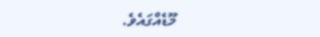މޫޑެއްގައެވެ.